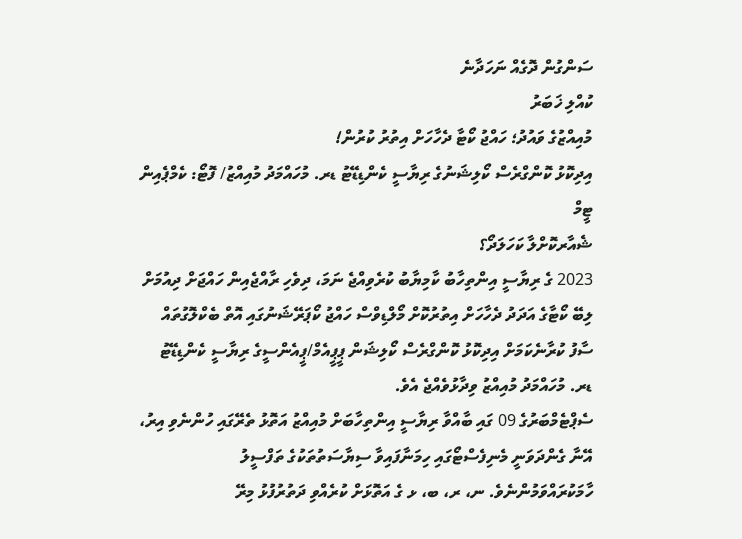ސަންގުން ދޮގެއް ނަހަދާނެ
ކުއްލި ޚަބަރު
މުއިއްޒުގެ ވައުދު؛ ހައްޖު ކޯޓާ ދެހާހަށް އިތުރު ކުރުން!
އިދިކޮޅު ކޮންގްރެސް ކޯލިޝަނުގެ ރިޔާސީ ކެންޑިޑޭޓު ޑރ. މުހައްމަދު މުއިއްޒު/ ފޮޓޯ: ކެމްޕެއިން ޓީމް
ޝެއާރކޮށްލާ ކަހަލަދޯ؟
2023 ގެ ރިޔާސީ އިންތިހާބު ކާމިޔާބު ކުރެވިއްޖެ ނަމަ، ދިވެހި ރާއްޖެއިން ހައްޖަށް ދިއުމަށް ލިބޭ ކޯޓާގެ އަދަދު ދެހާހަށް އިތުރުކޮށް މޯލްޑިވްސް ހައްޖު ކޯޕަރޭޝަނުގައި އޮތް ބެކްލޮގުތައް ސާފު ކުރާނެކަމަށް އިދިކޮޅު ކޮންގްރެސް ކޯލިޝަން ޕީޕީއެމް/ޕީއެންސީގެ ރިޔާސީ ކެންޑިޑޭޓު ޑރ. މުހައްމަދު މުއިއްޒު ވިދާޅުވެއްޖެ އެވެ.
ސެޕްޓެމްބަރުގެ 09 ގައި ބާއްވާ ރިޔާސީ އިންތިހާބަށް މުއިއްޒު އަތޮޅު ތެރޭގައި ހުންނެވި އިރު، އޭނާ ގެންދަވަނީ މެނިފެސްޓޯގައި ހިމަނާފައިވާ ސިޔާސަތުތަކުގެ ތަފްސީލު ހާމަކުރައްވަމުންނެވެ. ނ، ރ، ބ، ޅ ގެ އަތޮޅަށް ކުރެއްވި ދަތުރުފުޅު މިރޭ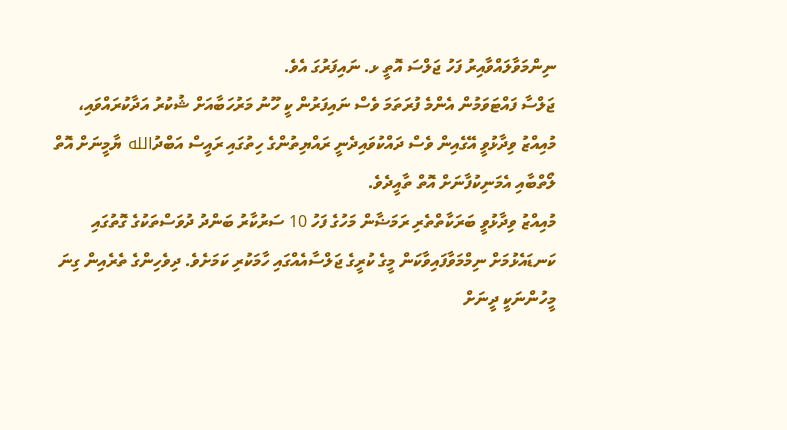ނިންމަވާލައްވާއިރު ފަހު ޖަލްސަ އޮތީ ޅ. ނައިފަރުގަ އެވެ.
ޖަލްސާ ފައްޓަވަމުން އެންމެ ފުރަތަމަ ވެސް ނައިފަރުން ކީ ހޫނު މަރުހަބާއަށް ޝުކުރު އަދާކުރައްވައި، މުއިއްޒު ވިދާޅުވީ އޭގެއިން ވެސް ދައްކުވައިދެނީ ރައްޔިތުންގެ ހިތުގައި ރައީސް އަބްދުالله ޔާމީނަށް އޮތް ލޯތްބާއި އެމަނިކުފާނަށް އޮތް ތާއީދެވެ.
މުއިއްޒު ވިދާޅުވީ ބަރަކާތްތެރި ރަމަޟާން މަހުގެ ފަހު 10 ސަރުކާރު ބަންދު ދުވަސްތަކުގެ ގޮތުގައި ކަނޑައެޅުމަށް ނިމްމަވާފައިވާކަން މީގެ ކުރީގެ ޖަލްސާއެއްގައި ހާމަކުރި ކަމަށެވެ. ދިވެހިންގެ ތެރެއިން ގިނަ މީހުންނަކީ ދީނަށް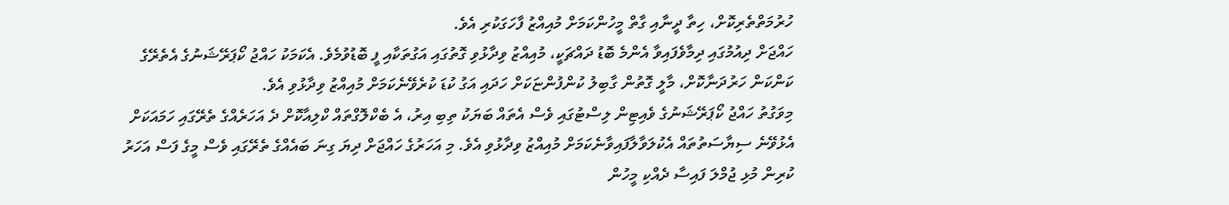ހުރުމަތްތެރިކޮށް، ހިތާ ދީނާއި ގާތް މީހުންކަމަށް މުއިއްޒު ފާހަގަކުރި އެވެ.
ހައްޖަށް ދިއުމުގައި ދިމާވެފައިވާ އެންމެ ބޮޑު ދައްޗަކީ، މުއިއްޒު ވިދާޅުވި ގޮތުގައި އަގުތަކާއި ފީ ބޮޑުވުމެވެ. އެކަމަކު ހައްޖު ކޯޕަރޭޝަނުގެ އެތެރޭގެ ކަންކަން ހަރުދަނާކޮށް، މާލީ ގޮތުން ގާބިލު ކުންފުންޏަކަށް ހަދައި އަގު ކުޑަ ކުރެވޭނެކަމަށް މުއިއްޒު ވިދާޅުވި އެވެ.
މިވަގުތު ހައްޖު ކޯޕަރޭޝަނުގެ ވެއިޓިން ލިސްޓުގައި ވެސް އެތައް ބަޔަކު ތިބި އިރު، އެ ބެކްލޮގްތައް ކްލިއާކޮށް ދެ އަހަރެއްގެ ތެރޭގައި ހަމައަކަށް އެޅުވޭނެ ސިޔާސަތުތައް އެކުލަވާލާފައިވާނެކަމަށް މުއިއްޒު ވިދާޅުވި އެވެ. މި އަހަރުގެ ހައްޖަށް ދިޔަ ގިނަ ބައެއްގެ ތެރޭގައި ވެސް މީގެ ފަސް އަހަރު ކުރިން މުޅި ޖުމްލަ ފައިސާ ދެއްކި މީހުން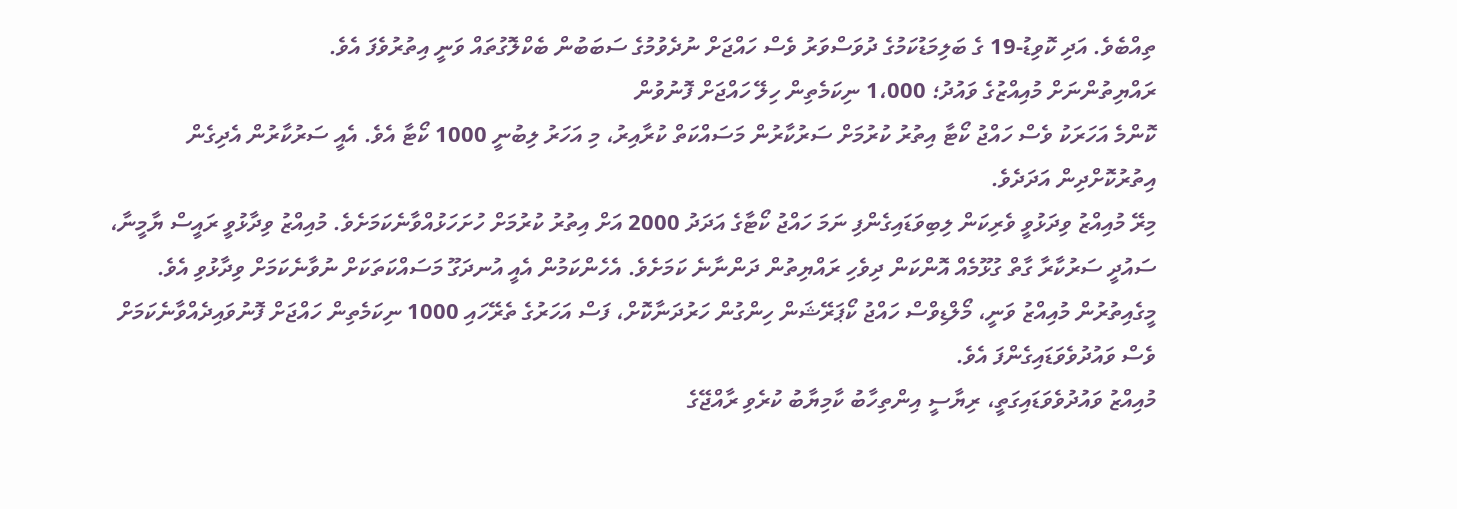ތިއްބެވެ. އަދި ކޮވިޑު-19 ގެ ބަލިމަޑުކަމުގެ ދުވަސްވަރު ވެސް ހައްޖަށް ނުދެވުމުގެ ސަބަބުން ބެކްލޮގުތައް ވަނީ އިތުރުވެފަ އެވެ.
ރައްޔިތުންނަށް މުއިއްޒުގެ ވައުދު؛ 1،000 ނިކަމެތިން ހިލޭ ހައްޖަށް ފޮނުވުން
ކޮންމެ އަހަރަކު ވެސް ހައްޖު ކޯޓާ އިތުރު ކުރުމަށް ސަރުކާރުން މަސައްކަތް ކުރާއިރު، މި އަހަރު ލިބުނީ 1000 ކޯޓާ އެވެ. އެއީ ސަރުކާރުން އެދިގެން އިތުރުކޮށްދިން އަދަދެވެ.
މިރޭ މުއިއްޒު ވިދަޅުވީ ވެރިކަން ލިބިވަޑައިގެންފި ނަމަ ހައްޖު ކޯޓާގެ އަދަދު 2000 އަށް އިތުރު ކުރުމަށް ހުށަހަޅުއްވާނެކަމަށެވެ. މުއިއްޒު ވިދާޅުވީ ރައީސް ޔާމީނާ، ސައުދީ ސަރުކާރާ ގާތް ގުޅޫމެއް އޮންކަން ދިވެހި ރައްޔިތުން ދަންނާނެ ކަމަށެވެ. އެހެންކަމުން އެއީ އުނދަގޫ މަސައްކަތަކަށް ނުވާނެކަމަށް ވިދާޅުވި އެވެ.
މީގެއިތުރުން މުއިއްޒު ވަނީ، މޯލްޑިވްސް ހައްޖު ކޯޕަރޭޝަން ހިންގުން ހަރުދަނާކޮށް، ފަސް އަހަރުގެ ތެރޭހައި 1000 ނިކަމެތިން ހައްޖަށް ފޮނުވައިދެއްވާނެކަމަށް ވެސް ވައުދުވެވަޑައިގެންފަ އެވެ.
މުއިއްޒު ވައުދުވެވަޑައިގަތީ، ރިޔާސީ އިންތިހާބު ކާމިޔާބު ކުރެވި ރާއްޖޭގެ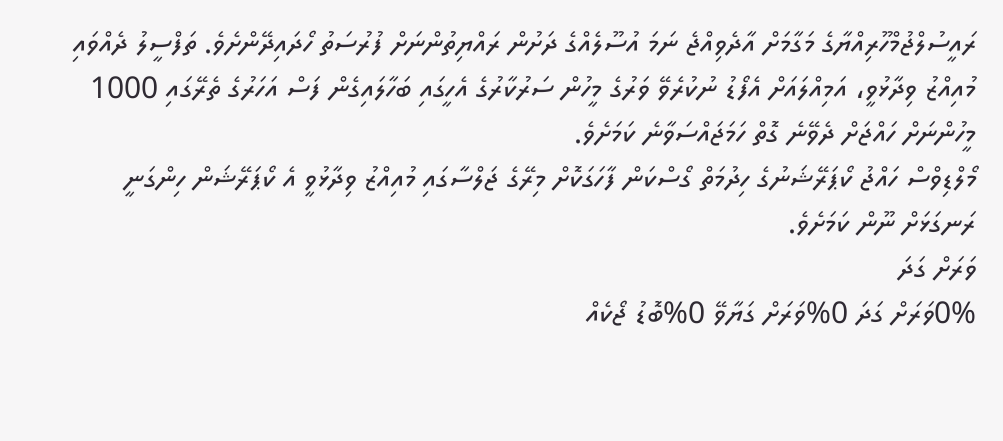ރައީސުލްޖުމްހޫރިއްޔާގެ މަގާމަށް އާދެވިއްޖެ ނަމަ އުސޫލެއްގެ ދަށުން ރައްޔިތުންނަށް ފުރުސަތު ހޯދައިދޭންށެވެ. ތަފްސީލު ދެއްވައި މުއިއްޒު ވިދާޅުވީ، އަމިއްލައަށް އެފޯޑު ނުކުރެވޭ ވަރުގެ މީހުން ސަރުކާރުގެ އެހީގައި ބަހާލައިގެން ފަސް އަހަރުގެ ތެރޭގައި 1000 މީހުންނަށް ހައްޖަށް ދެވޭނެ ގޮތް ހަމަޖައްސަވާނެ ކަމަށެވެ.
މޯލްޑިވްސް ހައްޖު ކޯޕަރޭޝަނުގެ ހިދުމަތް ގޯސްކަން ފާހަގަކޮށް މިރޭގެ ޖަލްސާގައި މުއިއްޒު ވިދާޅުވީ އެ ކޯޕަރޭޝަން ހިންގަނީ ރަނގަޅަށް ނޫން ކަމަށެވެ.
ވަރަށް ގަދަ
0%ވަރަށް ގަދަ 0%ވަރަށް ގަޔާވޭ 0%ބޮޑު ޖޯކެއް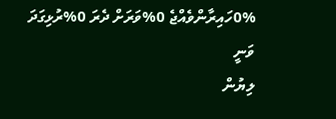0%ހައިރާންވެއްޖެ 0%ވަރަށް ދެރަ 0%ރުޅިގަދަ ވަނީ
ލިޔުން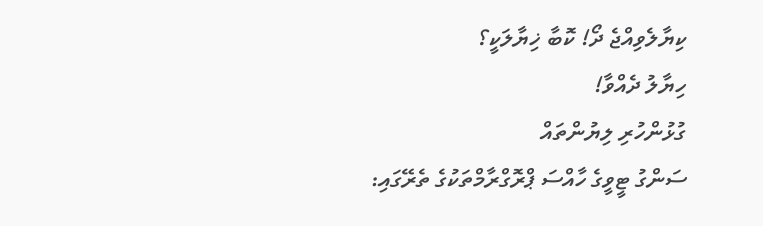ކިޔާލެވިއްޖެ ދޯ! ކޮބާ ޚިޔާލަކީ؟
ހިޔާލު ދެއްވާ!
ގުޅުންހުރި ލިޔުންތައް
ސަންގު ޓީވީގެ ހާއްސަ ޕްރޮގްރާމްތަކުގެ ތެރޭގައި: